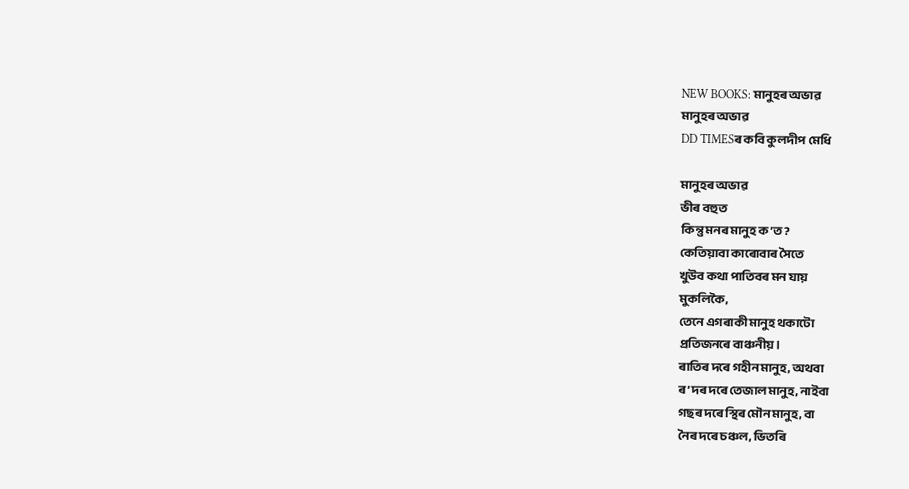NEW BOOKS: মানুহৰ অভাৱ
মানুহৰ অভাৱ
DD TIMESৰ কবি কুলদীপ মেধি

মানুহৰ অভাৱ
ভীৰ বহুত
কিন্তু মনৰ মানুহ ক’ত?
কেতিয়াবা কাৰোবাৰ সৈতে
খুউব কথা পাতিবৰ মন যায়
মুকলিকৈ,
তেনে এগৰাকী মানুহ থকাটো
প্ৰতিজনৰে বাঞ্চনীয়।
ৰাতিৰ দৰে গহীন মানুহ, অথবা
ৰ’দৰ দৰে তেজাল মানুহ, নাইবা
গছৰ দৰে স্থিৰ মৌন মানুহ, বা
নৈৰ দৰে চঞ্চল, ভিতৰি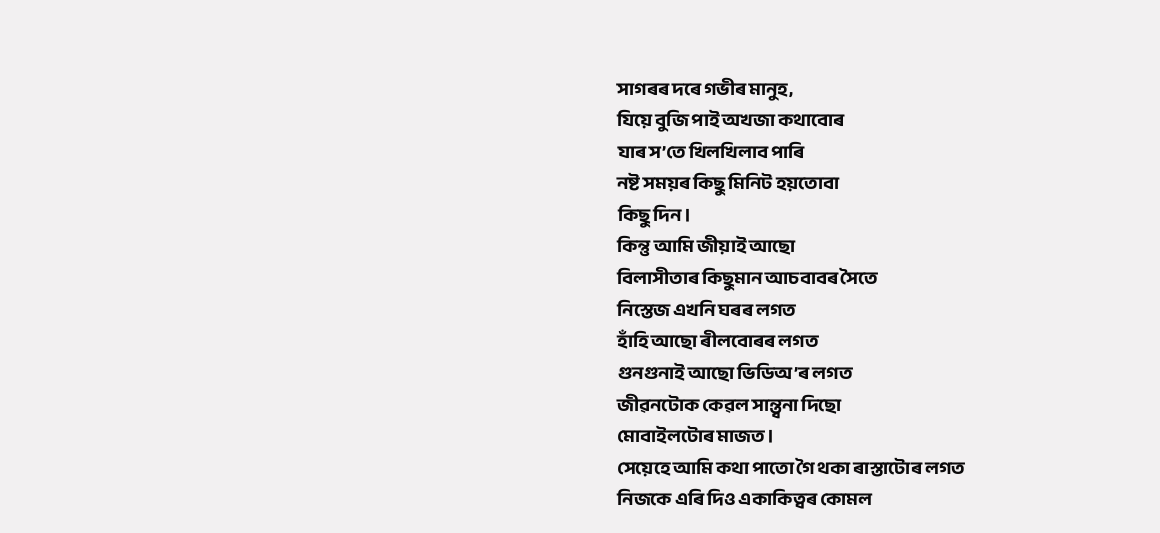সাগৰৰ দৰে গভীৰ মানুহ,
যিয়ে বুজি পাই অখজা কথাবোৰ
যাৰ স’তে খিলখিলাব পাৰি
নষ্ট সময়ৰ কিছু মিনিট হয়তোবা
কিছু দিন।
কিন্তু আমি জীয়াই আছো
বিলাসীতাৰ কিছুমান আচবাবৰ সৈতে
নিস্তেজ এখনি ঘৰৰ লগত
হাঁহি আছো ৰীলবোৰৰ লগত
গুনগুনাই আছো ভিডিঅ’ৰ লগত
জীৱনটোক কেৱল সান্ত্বনা দিছো
মোবাইলটোৰ মাজত।
সেয়েহে আমি কথা পাতো গৈ থকা ৰাস্তাটোৰ লগত
নিজকে এৰি দিও একাকিত্বৰ কোমল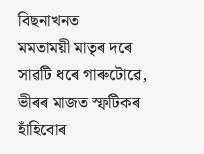বিছনাখনত
মমতাময়ী মাতৃৰ দৰে সাৱটি ধৰে গাৰুটোৱে,
ভীৰৰ মাজত স্ফটিকৰ হাঁহিবোৰ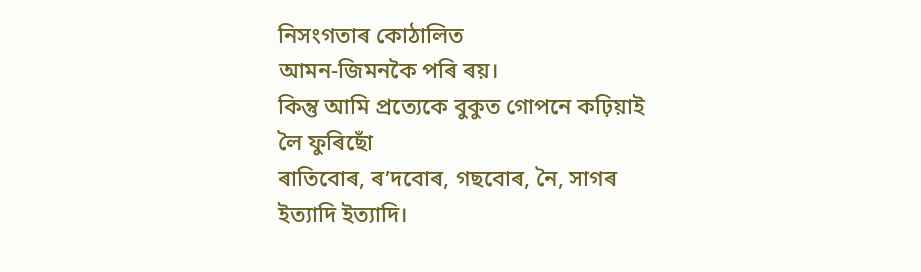নিসংগতাৰ কোঠালিত
আমন-জিমনকৈ পৰি ৰয়।
কিন্তু আমি প্ৰত্যেকে বুকুত গোপনে কঢ়িয়াই লৈ ফুৰিছোঁ
ৰাতিবোৰ, ৰ’দবোৰ, গছবোৰ, নৈ, সাগৰ ইত্যাদি ইত্যাদি।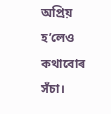অপ্ৰিয় হ’লেও কথাবোৰ সঁচা।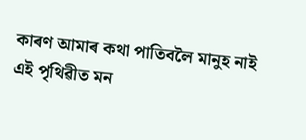কাৰণ আমাৰ কথা পাতিবলৈ মানুহ নাই
এই পৃথিৱীত মন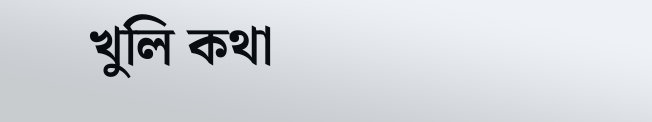খুলি কথা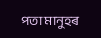পতা মানুহৰ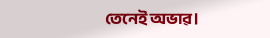তেনেই অভাৱ।